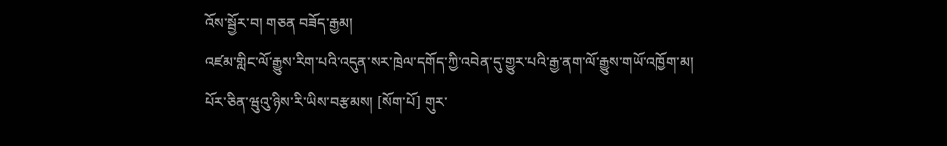འོས་སྦྱོར་བ། གཅན བཟོད་རྒྱམ།
འཛམ་གླིང་ལོ་རྒྱུས་རིག་པའི་འདུན་སར་ཁྲེལ་དགོད་ཀྱི་འབེན་དུ་གྱུར་པའི་རྒྱ་ནག་ལོ་རྒྱུས་གཡོ་འཁྱོག་མ།
པོར་ཅིན་ཝུའུ་ཉིས་རི་ཡིས་བརྩམས། [སོག་པོ] གུར་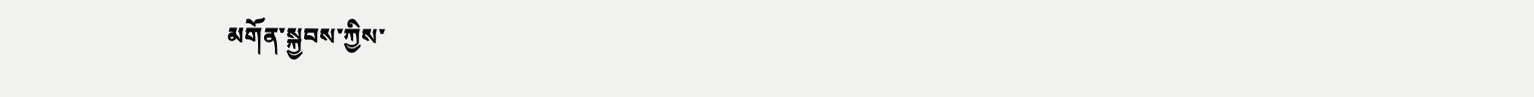མགོན་སྐྱབས་ཀྱིས་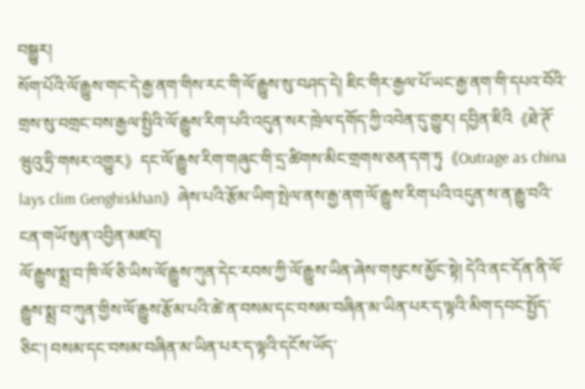བསྒྱུར།
སོག་པོའི་ལོ་རྒྱུས་གང་དེ་རྒྱ་ནག་གིས་རང་གི་ལོ་རྒྱུས་སུ་བཤད་དེ། ཇིང་གིར་རྒྱལ་པོ་ཡང་རྒྱ་ནག་གི་དཔའ་བོའི་གྲས་སུ་བགྲང་བས་རྒྱལ་སྤྱིའི་ལོ་རྒྱུས་རིག་པའི་འདུན་སར་ཁྲེལ་དགོད་ཀྱི་འབེན་དུ་གྱུར། དབྱིན་ཇིའི《ཐེ་ཊོ་ཝུའུ་ཧྲི་གསར་འགྱུར》དང་ལོ་རྒྱུས་རིག་གཞུང་གི་དྲ་ཚིགས་མིང་གྲགས་ཅན་དག་ཏུ《Outrage as china lays clim Genghiskhan》ཞེས་པའི་རྩོམ་ཡིག་སྤེལ་ནས་རྒྱ་ནག་ལོ་རྒྱུས་རིག་པའི་འདུན་ས་ན་རྒྱུ་བའི་ངན་གཡོ་སུན་འབྱིན་མཛད།
ལོ་རྒྱུས་སྨྲ་བ་ཁི་ལོ་ཅི་ཡིས་ལོ་རྒྱུས་ཀུན་དེང་རབས་ཀྱི་ལོ་རྒྱུས་ཡིན་ཞེས་གསུངས་མྱོང་སྟེ། དེའི་ནང་དོན་ནི་ལོ་རྒྱུས་སྨྲ་བ་ཀུན་གྱིས་ལོ་རྒྱུས་རྩོམ་པའི་ཚེ་ན་བསམ་དང་བསམ་བཞིན་མ་ཡིན་པར་ད་ལྟའི་མིག་དབང་སྤྱོད་ཅིང་། བསམ་དང་བསམ་བཞིན་མ་ཡིན་པར་ད་ལྟའི་དངོས་ཡོད་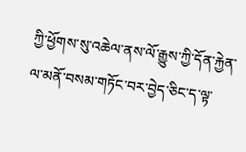ཀྱི་ཕྱོགས་སུ་འཆེལ་ནས་ལོ་རྒྱུས་ཀྱི་དོན་རྐྱེན་ལ་མནོ་བསམ་གཏོང་བར་བྱེད་ཅིང་ད་ལྟ་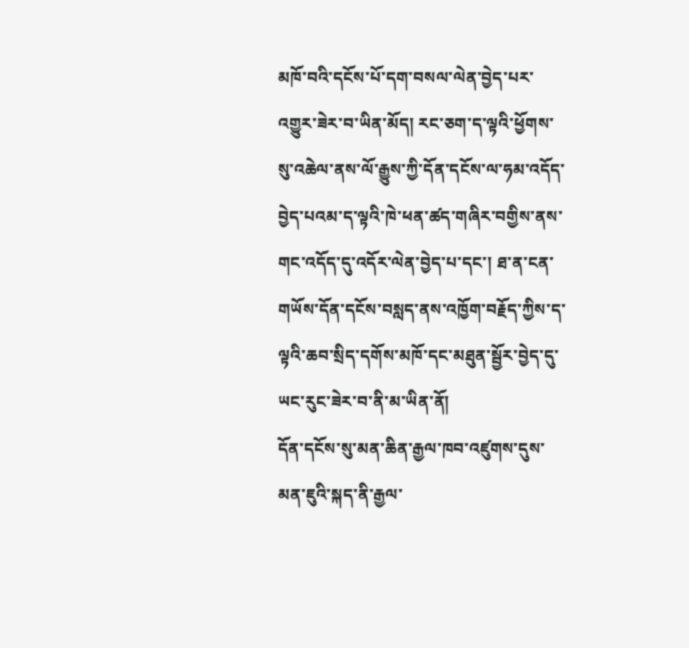མཁོ་བའི་དངོས་པོ་དག་བསལ་ལེན་བྱེད་པར་འགྱུར་ཟེར་བ་ཡིན་མོད། རང་ཅག་ད་ལྟའི་ཕྱོགས་སུ་འཆེལ་ནས་ལོ་རྒྱུས་ཀྱི་དོན་དངོས་ལ་ཧམ་འདོད་བྱེད་པའམ་ད་ལྟའི་ཁེ་ཕན་ཚད་གཞིར་བགྱིས་ནས་གང་འདོད་དུ་འདོར་ལེན་བྱེད་པ་དང་། ཐ་ན་ངན་གཡོས་དོན་དངོས་བསླད་ནས་འཁྱོག་བརྗོད་ཀྱིས་ད་ལྟའི་ཆབ་སྲིད་དགོས་མཁོ་དང་མཐུན་སྦྱོར་བྱེད་དུ་ཡང་རུང་ཟེར་བ་ནི་མ་ཡིན་ནོ།
དོན་དངོས་སུ་མན་ཆིན་རྒྱལ་ཁབ་འཛུགས་དུས་མན་ཇུའི་སྐད་ནི་རྒྱལ་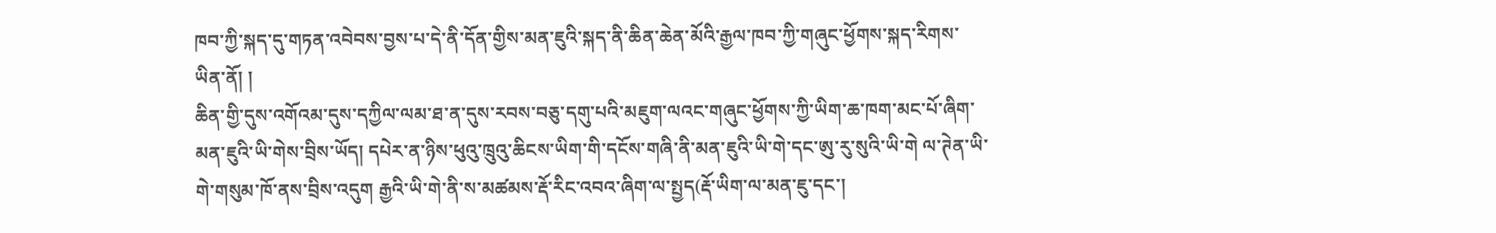ཁབ་ཀྱི་སྐད་དུ་གཏན་འབེབས་བྱས་པ་དེ་ནི་དོན་གྱིས་མན་ཇུའི་སྐད་ནི་ཆིན་ཆེན་མོའི་རྒྱལ་ཁབ་ཀྱི་གཞུང་ཕྱོགས་སྐད་རིགས་ཡིན་ནོ། །
ཆིན་གྱི་དུས་འགོའམ་དུས་དཀྱིལ་ལམ་ཐ་ན་དུས་རབས་བཅུ་དགུ་པའི་མཇུག་ལའང་གཞུང་ཕྱོགས་ཀྱི་ཡིག་ཆ་ཁག་མང་པོ་ཞིག་མན་ཇུའི་ཡི་གེས་བྲིས་ཡོད། དཔེར་ན་ཉིས་ཕུའུ་ཁྲུའུ་ཆིངས་ཡིག་གི་དངོས་གཞི་ནི་མན་ཇུའི་ཡི་གེ་དང་ཨུ་རུ་སུའི་ཡི་གེ ལ་ཊེན་ཡི་གེ་གསུམ་ཁོ་ནས་བྲིས་འདུག རྒྱའི་ཡི་གེ་ནི་ས་མཚམས་རྡོ་རིང་འབའ་ཞིག་ལ་སྤྱད(རྡོ་ཡིག་ལ་མན་ཇུ་དང་།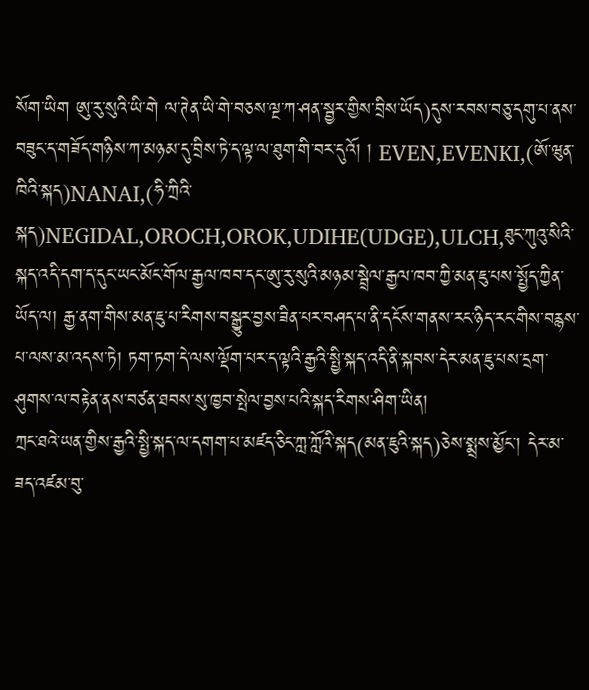སོག་ཡིག ཨུ་རུ་སུའི་ཡི་གེ ལ་ཊེན་ཡི་གེ་བཅས་ལྔ་ཀ་ཤན་སྦྱར་གྱིས་བྲིས་ཡོད)དུས་རབས་བཅུ་དགུ་པ་ནས་བཟུང་ད་གཟོད་གཉིས་ཀ་མཉམ་དུ་བྲིས་ཏེ་ད་ལྟ་ལ་ཐུག་གི་བར་དུའོ། ། EVEN,EVENKI,(ཨོ་ཝུན་ཁིའི་སྐད)NANAI,(ཧི་ཀྲིའི་སྐད)NEGIDAL,OROCH,OROK,UDIHE(UDGE),ULCH,ཐུང་ཀུའུ་སིའི་སྐད་འདི་དག་ད་དུང་ཡང་མོང་གོལ་རྒྱལ་ཁབ་དང་ཨུ་རུ་སུའི་མཉམ་སྦྲེལ་རྒྱལ་ཁབ་ཀྱི་མན་ཇུ་པས་སྤྱོད་ཀྱིན་ཡོད་ལ། རྒྱ་ནག་གིས་མན་ཇུ་པ་རིགས་བསྒྱུར་བྱས་ཟིན་པར་བཤད་པ་ནི་དངོས་གནས་རང་ཉིད་རང་གིས་བརྙས་པ་ལས་མ་འདས་ཏེ། ཏག་ཏག་དེ་ལས་ལྡོག་པར་ད་ལྟའི་རྒྱའི་སྤྱི་སྐད་འདི་ནི་སྐབས་དེར་མན་ཇུ་པས་དྲག་ཤུགས་ལ་བརྟེན་ནས་བཙན་ཐབས་སུ་ཁྱབ་སྤེལ་བྱས་པའི་སྐད་རིགས་ཤིག་ཡིན།
ཀྲང་ཐའེ་ཡན་གྱིས་རྒྱའི་སྤྱི་སྐད་ལ་དགག་པ་མཛད་ཅིང་ཀླ་ཀློའི་སྐད(མན་ཇུའི་སྐད)ཅེས་སྨྲས་མྱོང་། དེར་མ་ཟད་འཛམ་བུ་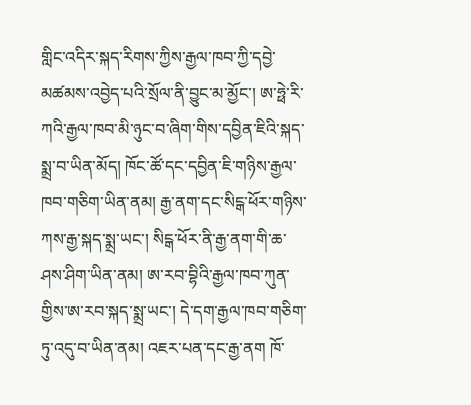གླིང་འདིར་སྐད་རིགས་ཀྱིས་རྒྱལ་ཁབ་ཀྱི་དབྱེ་མཚམས་འབྱེད་པའི་སྲོལ་ནི་བྱུང་མ་མྱོང་། ཨ་ཧྥེ་རི་ཀའི་རྒྱལ་ཁབ་མི་ཉུང་བ་ཞིག་གིས་དབྱིན་ཇིའི་སྐད་སྨྲ་བ་ཡིན་མོད། ཁོང་ཚོ་དང་དབྱིན་ཇི་གཉིས་རྒྱལ་ཁབ་གཅིག་ཡིན་ནམ། རྒྱ་ནག་དང་སིངྒ་ཕོར་གཉིས་ཀས་རྒྱ་སྐད་སྨྲ་ཡང་། སིངྒ་ཕོར་ནི་རྒྱ་ནག་གི་ཆ་ཤས་ཤིག་ཡིན་ནམ། ཨ་རབ་བྷིའི་རྒྱལ་ཁབ་ཀུན་གྱིས་ཨ་རབ་སྐད་སྨྲ་ཡང་། དེ་དག་རྒྱལ་ཁབ་གཅིག་ཏུ་འདུ་བ་ཡིན་ནམ། འཇར་པན་དང་རྒྱ་ནག ཁོ་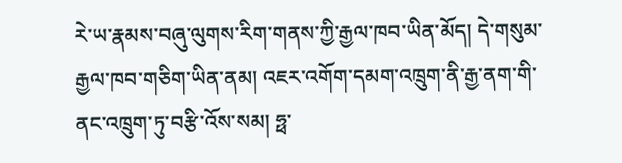རེ་ཡ་རྣམས་བཞུ་ལུགས་རིག་གནས་ཀྱི་རྒྱལ་ཁབ་ཡིན་མོད། དེ་གསུམ་རྒྱལ་ཁབ་གཅིག་ཡིན་ནམ། འཇར་འགོག་དམག་འཁྲུག་ནི་རྒྱ་ནག་གི་ནང་འཁྲུག་ཏུ་བརྩི་འོས་སམ། ཧྥ་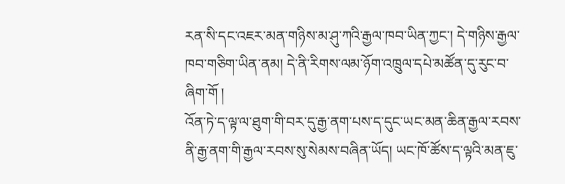རན་སི་དང་འཇར་མན་གཉིས་མ་ཤུ་ཀའི་རྒྱལ་ཁབ་ཡིན་ཀྱང་། དེ་གཉིས་རྒྱལ་ཁབ་གཅིག་ཡིན་ནམ། དེ་ནི་རིགས་ལམ་ཉོག་འཁྲུལ་དཔེ་མཚོན་དུ་རུང་བ་ཞིག་གོ །
འོན་ཏེ་ད་ལྟ་ལ་ཐུག་གི་བར་དུ་རྒྱ་ནག་པས་ད་དུང་ཡང་མན་ཆིན་རྒྱལ་རབས་ནི་རྒྱ་ནག་གི་རྒྱལ་རབས་སུ་སེམས་བཞིན་ཡོད། ཡང་ཁོ་ཚོས་ད་ལྟའི་མན་ཇུ་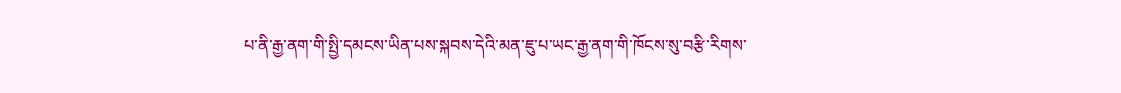པ་ནི་རྒྱ་ནག་གི་སྤྱི་དམངས་ཡིན་པས་སྐབས་དེའི་མན་ཇུ་པ་ཡང་རྒྱ་ནག་གི་ཁོངས་སུ་བརྩི་རིགས་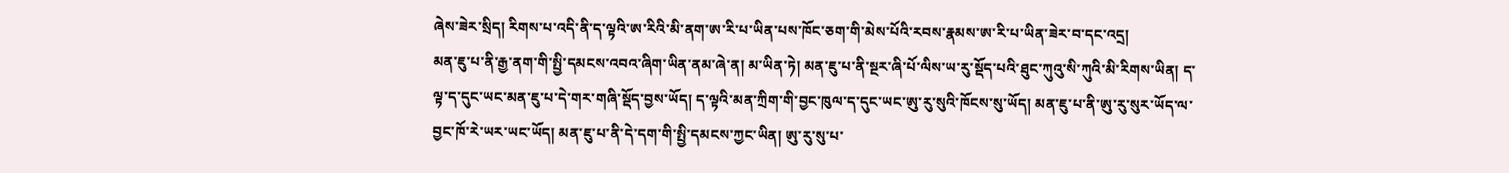ཞེས་ཟེར་སྲིད། རིགས་པ་འདི་ནི་ད་ལྟའི་ཨ་རིའི་མི་ནག་ཨ་རི་པ་ཡིན་པས་ཁོང་ཅག་གི་མེས་པོའི་རབས་རྣམས་ཨ་རི་པ་ཡིན་ཟེར་བ་དང་འདྲ།
མན་ཇུ་པ་ནི་རྒྱ་ནག་གི་སྤྱི་དམངས་འབའ་ཞིག་ཡིན་ནམ་ཞེ་ན། མ་ཡིན་ཏེ། མན་ཇུ་པ་ནི་སྔར་ཞི་པོ་ལིས་ཡ་རུ་སྡོད་པའི་ཐུང་ཀུའུ་སི་ཀུའི་མི་རིགས་ཡིན། ད་ལྟ་ད་དུང་ཡང་མན་ཇུ་པ་དེ་གར་གཞི་སྡོད་བྱས་ཡོད། ད་ལྟའི་མན་ཀྲིག་གི་བྱང་ཁུལ་ད་དུང་ཡང་ཨུ་རུ་སུའི་ཁོངས་སུ་ཡོད། མན་ཇུ་པ་ནི་ཨུ་རུ་སུར་ཡོད་ལ་བྱང་ཁོ་རེ་ཡར་ཡང་ཡོད། མན་ཇུ་པ་ནི་དེ་དག་གི་སྤྱི་དམངས་ཀྱང་ཡིན། ཨུ་རུ་སུ་པ་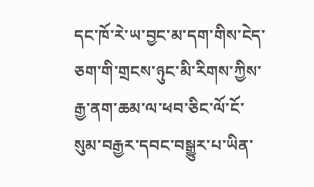དང་ཁོ་རེ་ཡ་བྱང་མ་དག་གིས་ངེད་ཅག་གི་གྲངས་ཉུང་མི་རིགས་ཀྱིས་རྒྱ་ནག་ཆམ་ལ་ཕབ་ཅིང་ལོ་ངོ་སུམ་བརྒྱར་དབང་བསྒྱུར་པ་ཡིན་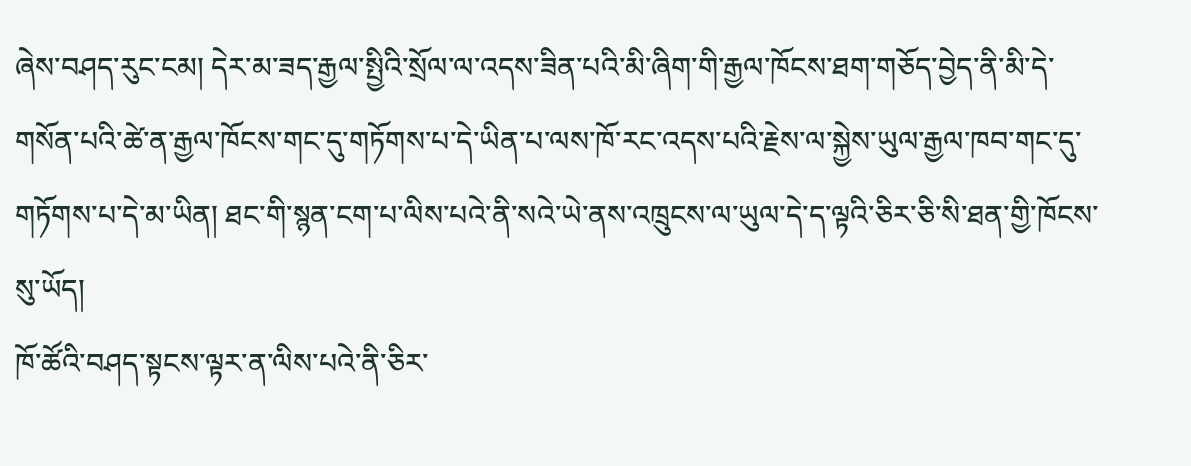ཞེས་བཤད་རུང་ངམ། དེར་མ་ཟད་རྒྱལ་སྤྱིའི་སྲོལ་ལ་འདས་ཟིན་པའི་མི་ཞིག་གི་རྒྱལ་ཁོངས་ཐག་གཅོད་བྱེད་ནི་མི་དེ་གསོན་པའི་ཚེ་ན་རྒྱལ་ཁོངས་གང་དུ་གཏོགས་པ་དེ་ཡིན་པ་ལས་ཁོ་རང་འདས་པའི་རྗེས་ལ་སྐྱེས་ཡུལ་རྒྱལ་ཁབ་གང་དུ་གཏོགས་པ་དེ་མ་ཡིན། ཐང་གི་སྙན་ངག་པ་ལིས་པའེ་ནི་སའེ་ཡེ་ནས་འཁྲུངས་ལ་ཡུལ་དེ་ད་ལྟའི་ཅིར་ཅི་སི་ཐན་གྱི་ཁོངས་སུ་ཡོད།
ཁོ་ཚོའི་བཤད་སྟངས་ལྟར་ན་ལིས་པའེ་ནི་ཅིར་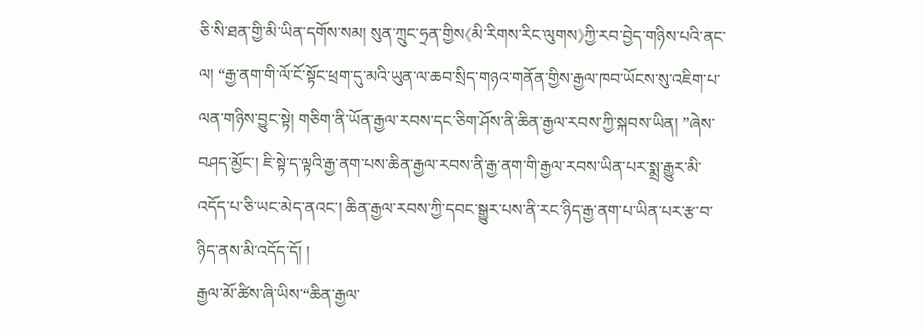ཅི་སི་ཐན་གྱི་མི་ཡིན་དགོས་སམ། སུན་ཀྲུང་ཧྲན་གྱིས《མི་རིགས་རིང་ལུགས》ཀྱི་རབ་བྱེད་གཉིས་པའི་ནང་ལ། “རྒྱ་ནག་གི་ལོ་ངོ་སྟོང་ཕྲག་དུ་མའི་ཡུན་ལ་ཆབ་སྲིད་གཉའ་གནོན་གྱིས་རྒྱལ་ཁབ་ཡོངས་སུ་འཇིག་པ་ལན་གཉིས་བྱུང་སྟེ། གཅིག་ནི་ཡོན་རྒྱལ་རབས་དང་ཅིག་ཤོས་ནི་ཆིན་རྒྱལ་རབས་ཀྱི་སྐབས་ཡིན། ”ཞེས་བཤད་མྱོང་། ཇི་སྟེ་ད་ལྟའི་རྒྱ་ནག་པས་ཆིན་རྒྱལ་རབས་ནི་རྒྱ་ནག་གི་རྒྱལ་རབས་ཡིན་པར་སྨྲ་རྒྱུར་མི་འདོད་པ་ཅི་ཡང་མེད་ནའང་། ཆིན་རྒྱལ་རབས་ཀྱི་དབང་སྒྱུར་པས་ནི་རང་ཉིད་རྒྱ་ནག་པ་ཡིན་པར་རྩ་བ་ཉིད་ནས་མི་འདོད་དོ། །
རྒྱལ་མོ་ཚིས་ཞི་ཡིས་“ཆིན་རྒྱལ་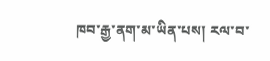ཁབ་རྒྱ་ནག་མ་ཡིན་པས། རལ་བ་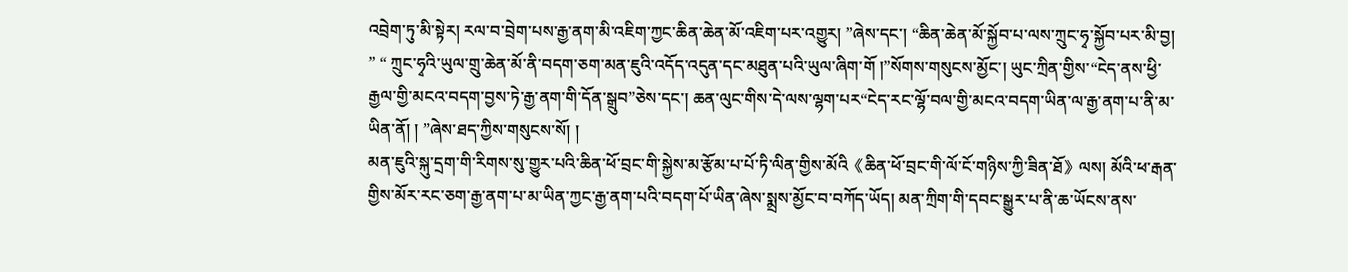འབྲེག་ཏུ་མི་སྟེར། རལ་བ་བྲེག་པས་རྒྱ་ནག་མི་འཇིག་ཀྱང་ཆིན་ཆེན་མོ་འཇིག་པར་འགྱུར། ”ཞེས་དང་། “ཆིན་ཆེན་མོ་སྐྱོབ་པ་ལས་ཀྲུང་ཧྭ་སྐྱོབ་པར་མི་བྱ། ” “ ཀྲུང་ཧྭའི་ཡུལ་གྲུ་ཆེན་མོ་ནི་བདག་ཅག་མན་ཇུའི་འདོད་འདུན་དང་མཐུན་པའི་ཡུལ་ཞིག་གོ །”སོགས་གསུངས་མྱོང་། ཡུང་ཀྲིན་གྱིས་“ངེད་ནས་ཕྱི་རྒྱལ་གྱི་མངའ་བདག་བྱས་ཏེ་རྒྱ་ནག་གི་དོན་སྒྲུབ”ཅེས་དང་། ཆན་ལུང་གིས་དེ་ལས་ལྷག་པར“ངེད་རང་ལྷོ་བལ་གྱི་མངའ་བདག་ཡིན་ལ་རྒྱ་ནག་པ་ནི་མ་ཡིན་ནོ། ། ”ཞེས་ཐད་ཀྱིས་གསུངས་སོ། །
མན་ཇུའི་སྐུ་དྲག་གི་རིགས་སུ་གྱུར་པའི་ཆིན་ཕོ་བྲང་གི་སྐྱེས་མ་རྩོམ་པ་པོ་ཏི་ལིན་གྱིས་མོའི《ཆིན་ཕོ་བྲང་གི་ལོ་ངོ་གཉིས་ཀྱི་ཟིན་ཐོ》ལས། མོའི་ཕ་རྒན་གྱིས་མོར་རང་ཅག་རྒྱ་ནག་པ་མ་ཡིན་ཀྱང་རྒྱ་ནག་པའི་བདག་པོ་ཡིན་ཞེས་སྨྲས་མྱོང་བ་བཀོད་ཡོད། མན་ཀྲིག་གི་དབང་སྒྱུར་པ་ནི་ཆ་ཡོངས་ནས་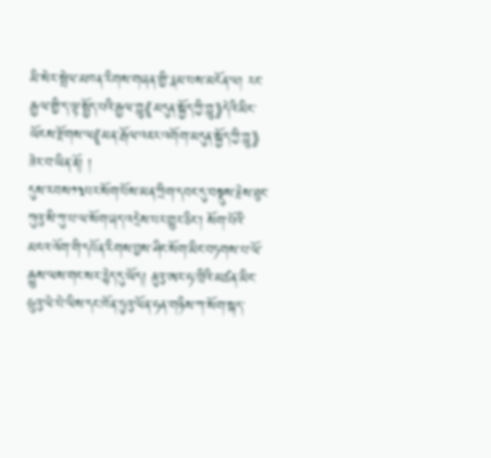མི་སེར་སྤེལ་མཁན་རིགས་གཞན་གྱི་རྣམ་པས་མངོན་ལ། རང་རྒྱལ་གྱི་ད་ལྟ་སྤྱོད་པའི་རྒྱལ་གླུ《མདུན་སྐྱོད་ཀྱི་གླུ》དེའི་མིང་ཡོངས་རྫོགས་ལ《མན་རྒོལ་འཇར་འགོག་མདུན་སྐྱོད་ཀྱི་གླུ》ཟེར་བ་ཡིན་ནོ། །
དུས་རབས༡༣པར་སོག་པོས་མན་ཀྲིག་དབང་དུ་བསྡུས་རྗེས་ཐུང་ཀུའུ་སི་ཀུ་པ་ལ་སོག་ཞད་འདྲེས་པར་གྱུར་ཅིང་། སོག་པོའི་མངའ་འོག་གི་དཔོན་རིགས་བྱས་ཤིང་སོག་མིང་བཏགས་པ་ལོ་རྒྱུས་ལས་གང་སར་རྙེད་དུ་ཡོད། ནུའུ་ཨར་ཧ་ཁྲིའི་མཚན་མིང་ཧྲུའུ་ལེ་པེ་ལིས་དང་ཁོན་ཏུའུ་ལོན་ཧན་གཉིས་ཀ་སོག་སྐད་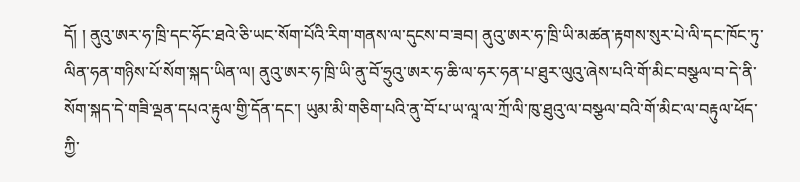དོ། ། ནུའུ་ཨར་ཧ་ཁྲི་དང་ཧོང་ཐའེ་ཅི་ཡང་སོག་པོའི་རིག་གནས་ལ་དུངས་བ་ཟབ། ནུའུ་ཨར་ཧ་ཁྲི་ཡི་མཚན་རྟགས་སུར་པེ་ལི་དང་ཁོང་ཏུ་ལིན་ཧན་གཉིས་པོ་སོག་སྐད་ཡིན་ལ། ནུའུ་ཨར་ཧ་ཁྲི་ཡི་ནུ་བོ་ཧྲུའུ་ཨར་ཧ་ཆི་ལ་ཧར་ཧན་པ་ཐུར་ལུའུ་ཞེས་པའི་གོ་མིང་བསྩལ་བ་དེ་ནི་སོག་སྐད་དེ་གཟི་ལྡན་དཔའ་རྟུལ་གྱི་དོན་དང་། ཡུམ་མི་གཅིག་པའི་ནུ་བོ་པ་ཡ་ལཱ་ལ་ཀྲོ་ལི་ཁུ་ཐུའུ་ལ་བསྩལ་བའི་གོ་མིང་ལ་བརྟུལ་ཕོད་ཀྱི་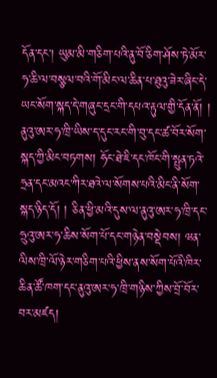དོན་དང་། ཡུམ་མི་གཅིག་པའི་ནུ་བོ་ཅིག་ཤོས་ཏེ་མོར་ཧ་ཆི་ལ་བསྩལ་བའི་གོ་མིང་ལ་ཆིན་པ་ཐུའུ་ཟེར་ཞིང་དེ་ཡང་སོག་སྐད་དེ་གཞུང་དྲང་གི་དཔའ་རྟུལ་གྱི་དོན་ནོ། །
ནུའུ་ཨར་ཧ་ཁྲི་ཡིས་ད་དུང་རང་གི་བུ་དང་ཚ་བོར་སོག་སྐད་ཀྱི་མིང་བཏགས། ཧོང་ཐེ་ཇི་དང་ཁོང་གི་སྤུན་ཏའེ་ཧྲན་དང་མའང་ཀིར་ཐའེ་ལ་སོགས་པའི་མིང་ནི་སོག་སྐད་ཉིད་དོ། ། ཅིན་ཕྱི་མའི་དུས་ལ་ནུའུ་ཨར་ཧ་ཁྲི་དང་ཧྲུའུ་ཨར་ཧ་ཆིས་སོག་པོ་དང་གཉེན་བསྡེབས། ཝན་ལིས་ཁྲི་ལོ་ཉེར་གཅིག་པའི་ཕྱིས་ནས་སོག་པོའི་ཁིར་ཆིན་ཚོ་ཁག་དང་ནུའུ་ཨར་ཧ་ཁྲི་གཉིས་ཀྱིས་བྲོ་བོར་བར་མཛད།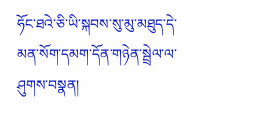ཧོང་ཐའེ་ཅི་ཡི་སྐབས་སུ་མུ་མཐུད་དེ་མན་སོག་དམག་དོན་གཉེན་སྦྲེལ་ལ་ཤུགས་བསྣན།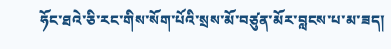ཧོང་ཐའེ་ཅི་རང་གིས་སོག་པོའི་སྲས་མོ་བཙུན་མོར་བླངས་པ་མ་ཟད།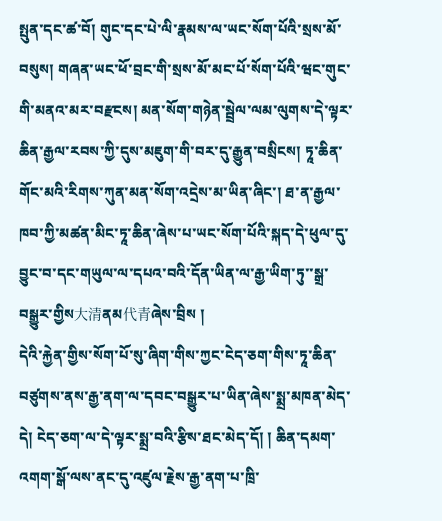སྤུན་དང་ཚ་བོ། གུང་དང་པེ་ལི་རྣམས་ལ་ཡང་སོག་པོའི་སྲས་མོ་བསུས། གཞན་ཡང་ཕོ་བྲང་གི་སྲས་མོ་མང་པོ་སོག་པོའི་ཝང་གུང་གི་མནའ་མར་བརྫངས། མན་སོག་གཉེན་སྦྲེལ་ལམ་ལུགས་དེ་ལྟར་ཆིན་རྒྱལ་རབས་ཀྱི་དུས་མཇུག་གི་བར་དུ་རྒྱུན་བསྲིངས། ཏཱ་ཆིན་གོང་མའི་རིགས་ཀུན་མན་སོག་འདྲེས་མ་ཡིན་ཞིང་། ཐ་ན་རྒྱལ་ཁབ་ཀྱི་མཚན་མིང་ཏཱ་ཆིན་ཞེས་པ་ཡང་སོག་པོའི་སྐད་དེ་ཕུལ་དུ་བྱུང་བ་དང་གཡུལ་ལ་དཔའ་བའི་དོན་ཡིན་ལ་རྒྱ་ཡིག་ཏུ་་སྒྲ་བསྒྱུར་གྱིས大清ནམ代青ཞེས་བྲིས །
དེའི་རྐྱེན་གྱིས་སོག་པོ་སུ་ཞིག་གིས་ཀྱང་ངེད་ཅག་གིས་ཏཱ་ཆིན་བཙུགས་ནས་རྒྱ་ནག་ལ་དབང་བསྒྱུར་པ་ཡིན་ཞེས་སྨྲ་མཁན་མེད་དེ། ངེད་ཅག་ལ་དེ་ལྟར་སྨྲ་བའི་རྩིས་ཐང་མེད་དོ། ། ཆིན་དམག་འགག་སྒོ་ལས་ནང་དུ་འཛུལ་རྗེས་རྒྱ་ནག་པ་ཁྲི་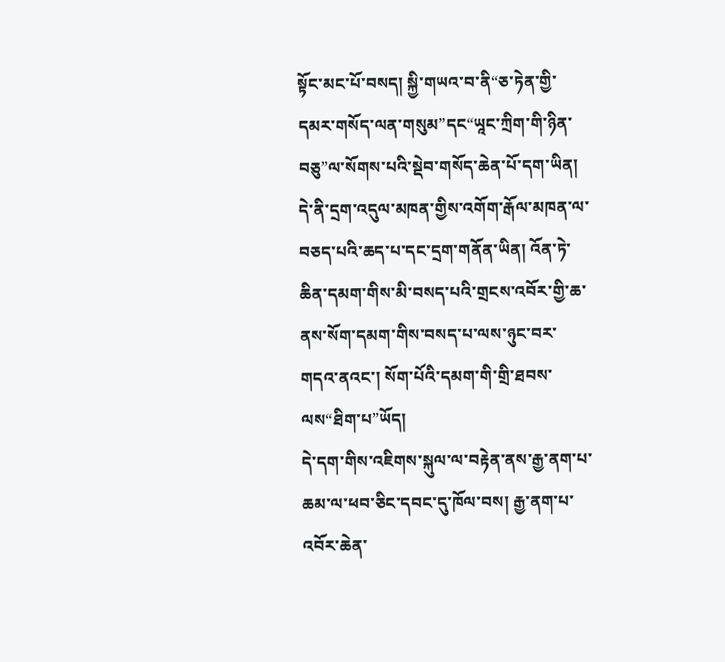སྟོང་མང་པོ་བསད། སྐྱི་གཡའ་བ་ནི“ཅ་ཏེན་གྱི་དམར་གསོད་ལན་གསུམ”དང“ཡཱང་ཀྲིག་གི་ཉིན་བཅུ”ལ་སོགས་པའི་སྡེབ་གསོད་ཆེན་པོ་དག་ཡིན། དེ་ནི་དྲག་འདུལ་མཁན་གྱིས་འགོག་རྒོལ་མཁན་ལ་བཅད་པའི་ཆད་པ་དང་དྲག་གནོན་ཡིན། འོན་ཏེ་ཆིན་དམག་གིས་མི་བསད་པའི་གྲངས་འབོར་གྱི་ཆ་ནས་སོག་དམག་གིས་བསད་པ་ལས་ཉུང་བར་གདའ་ནའང་། སོག་པོའི་དམག་གི་གྲི་ཐབས་ལས“ཐིག་པ”ཡོད།
དེ་དག་གིས་འཇིགས་སྐུལ་ལ་བརྟེན་ནས་རྒྱ་ནག་པ་ཆམ་ལ་ཕབ་ཅིང་དབང་དུ་ཁོལ་བས། རྒྱ་ནག་པ་འབོར་ཆེན་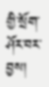གྱི་སྲོག་ཤོར་བར་བྱས།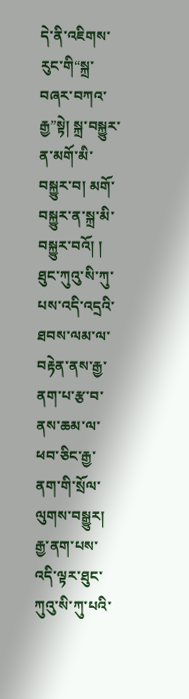དེ་ནི་འཇིགས་རུང་གི“སྐྲ་བཞར་བཀའ་རྒྱ”སྟེ། སྐྲ་བསྐྱུར་ན་མགོ་མི་བསྐྱུར་བ། མགོ་བསྐྱུར་ན་སྐྲ་མི་བསྐྱུར་བའོ། ། ཐུང་ཀུའུ་སི་ཀུ་པས་འདི་འདྲའི་ཐབས་ལམ་ལ་བརྟེན་ནས་རྒྱ་ནག་པ་རྩ་བ་ནས་ཆམ་ལ་ཕབ་ཅིང་རྒྱ་ནག་གི་སྲོལ་ལུགས་བསྒྱུར། རྒྱ་ནག་པས་འདི་ལྟར་ཐུང་ཀུའུ་སི་ཀུ་པའི་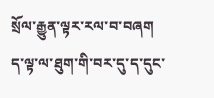སྲོལ་རྒྱུན་ལྟར་རལ་བ་བཞག ད་ལྟ་ལ་ཐུག་གི་བར་དུ་ད་དུང་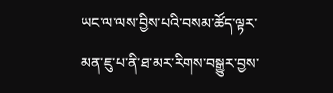ཡང་ལ་ལས་བྱིས་པའི་བསམ་ཚོད་ལྟར་མན་ཇུ་པ་ནི་ཐ་མར་རིགས་བསྒྱུར་བྱས་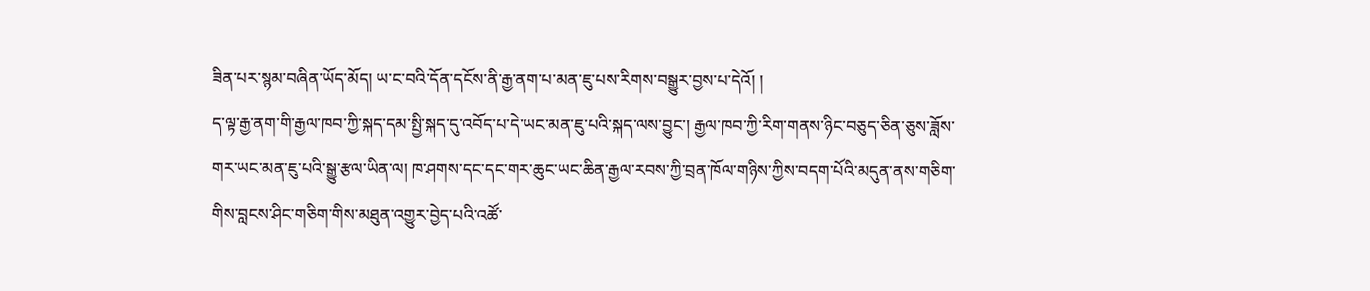ཟིན་པར་སྙམ་བཞིན་ཡོད་མོད། ཡ་ང་བའི་དོན་དངོས་ནི་རྒྱ་ནག་པ་མན་ཇུ་པས་རིགས་བསྒྱུར་བྱས་པ་དེའོ། །
ད་ལྟ་རྒྱ་ནག་གི་རྒྱལ་ཁབ་ཀྱི་སྐད་དམ་སྤྱི་སྐད་དུ་འབོད་པ་དེ་ཡང་མན་ཇུ་པའི་སྐད་ལས་བྱུང་། རྒྱལ་ཁབ་ཀྱི་རིག་གནས་ཉིང་བཅུད་ཅིན་ཅུས་ཟློས་གར་ཡང་མན་ཇུ་པའི་སྒྱུ་རྩལ་ཡིན་ལ། ཁ་ཤགས་དང་དང་གར་ཆུང་ཡང་ཆིན་རྒྱལ་རབས་ཀྱི་བྲན་ཁོལ་གཉིས་ཀྱིས་བདག་པོའི་མདུན་ནས་གཅིག་གིས་བླངས་ཤིང་གཅིག་གིས་མཐུན་འགྱུར་བྱེད་པའི་འཚོ་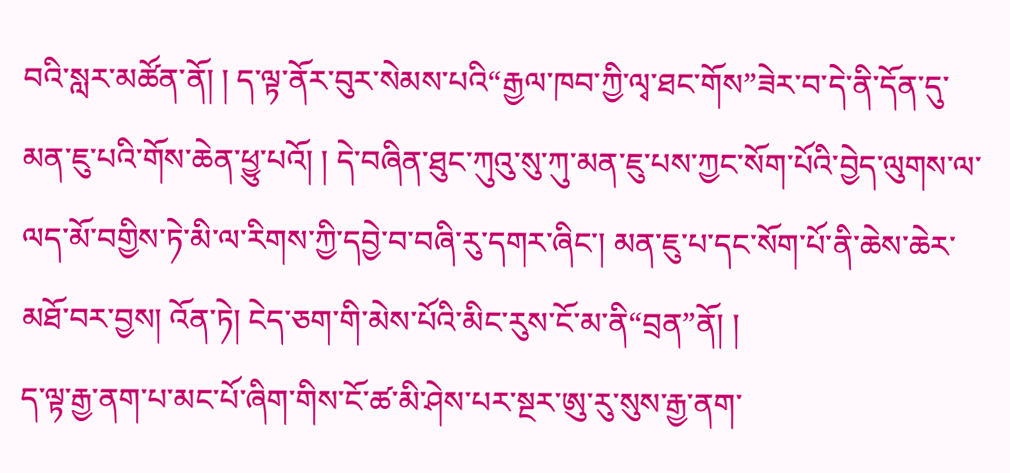བའི་སླར་མཚོན་ནོ། ། ད་ལྟ་ནོར་བུར་སེམས་པའི“རྒྱལ་ཁབ་ཀྱི་ལྭ་ཐང་གོས”ཟེར་བ་དེ་ནི་དོན་དུ་མན་ཇུ་པའི་གོས་ཆེན་ཕྱུ་པའོ། ། དེ་བཞིན་ཐུང་ཀུའུ་སུ་ཀུ་མན་ཇུ་པས་ཀྱང་སོག་པོའི་བྱེད་ལུགས་ལ་ལད་མོ་བགྱིས་ཏེ་མི་ལ་རིགས་ཀྱི་དབྱེ་བ་བཞི་རུ་དགར་ཞིང་། མན་ཇུ་པ་དང་སོག་པོ་ནི་ཆེས་ཆེར་མཐོ་བར་བྱས། འོན་ཏེ། ངེད་ཅག་གི་མེས་པོའི་མིང་རུས་ངོ་མ་ནི“བྲན”ནོ། །
ད་ལྟ་རྒྱ་ནག་པ་མང་པོ་ཞིག་གིས་ངོ་ཚ་མི་ཤེས་པར་སྔར་ཨུ་རུ་སུས་རྒྱ་ནག་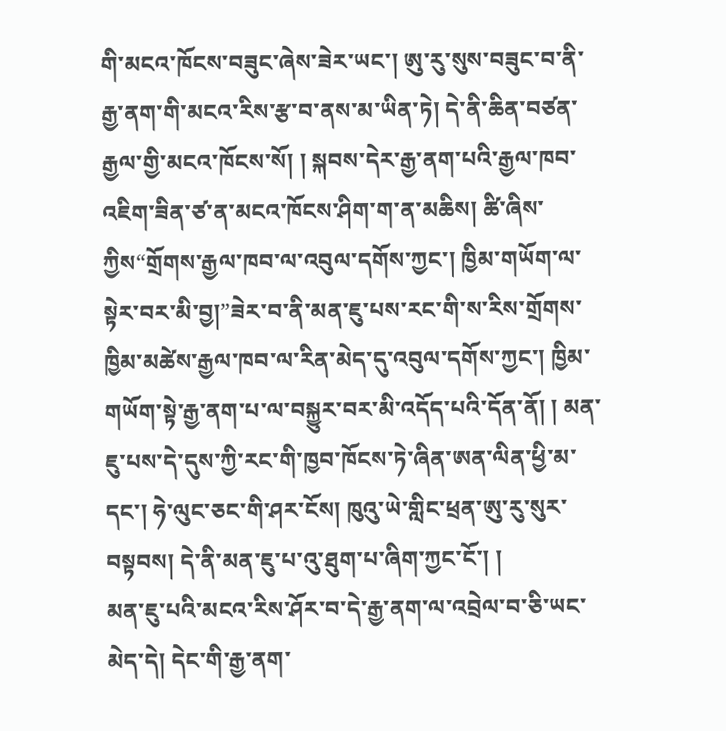གི་མངའ་ཁོངས་བཟུང་ཞེས་ཟེར་ཡང་། ཨུ་རུ་སུས་བཟུང་བ་ནི་རྒྱ་ནག་གི་མངའ་རིས་རྩ་བ་ནས་མ་ཡིན་ཏེ། དེ་ནི་ཆིན་བཙན་རྒྱལ་གྱི་མངའ་ཁོངས་སོ། ། སྐབས་དེར་རྒྱ་ནག་པའི་རྒྱལ་ཁབ་འཇིག་ཟིན་ཙ་ན་མངའ་ཁོངས་ཤིག་ག་ན་མཆིས། ཚི་ཞིས་ཀྱིས“གྲོགས་རྒྱལ་ཁབ་ལ་འབུལ་དགོས་ཀྱང་། ཁྱིམ་གཡོག་ལ་སྟེར་བར་མི་བྱ།”ཟེར་བ་ནི་མན་ཇུ་པས་རང་གི་ས་རིས་གྲོགས་ཁྱིམ་མཚེས་རྒྱལ་ཁབ་ལ་རིན་མེད་དུ་འབུལ་དགོས་ཀྱང་། ཁྱིམ་གཡོག་སྟེ་རྒྱ་ནག་པ་ལ་བསྐྱུར་བར་མི་འདོད་པའི་དོན་ནོ། ། མན་ཇུ་པས་དེ་དུས་ཀྱི་རང་གི་ཁྱབ་ཁོངས་ཏེ་ཞིན་ཨན་ལིན་ཕྱི་མ་དང་། ཧེ་ལུང་ཅང་གི་ཤར་ངོས། ཁུའུ་ཡེ་གླིང་ཕྲན་ཨུ་རུ་སུར་བསྟབས། དེ་ནི་མན་ཇུ་པ་འུ་ཐུག་པ་ཞིག་ཀྱང་ངོ་། །
མན་ཇུ་པའི་མངའ་རིས་ཤོར་བ་དེ་རྒྱ་ནག་ལ་འབྲེལ་བ་ཅི་ཡང་མེད་དེ། དེང་གི་རྒྱ་ནག་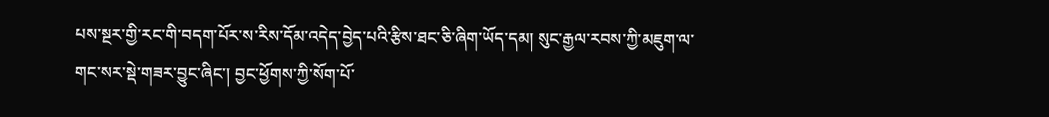པས་སྔར་གྱི་རང་གི་བདག་པོར་ས་རིས་དོམ་འདེད་བྱེད་པའི་རྩིས་ཐང་ཅི་ཞིག་ཡོད་དམ། སུང་རྒྱལ་རབས་ཀྱི་མཇུག་ལ་གང་སར་སྡེ་གཟར་བྱུང་ཞིང་། བྱང་ཕྱོགས་ཀྱི་སོག་པོ་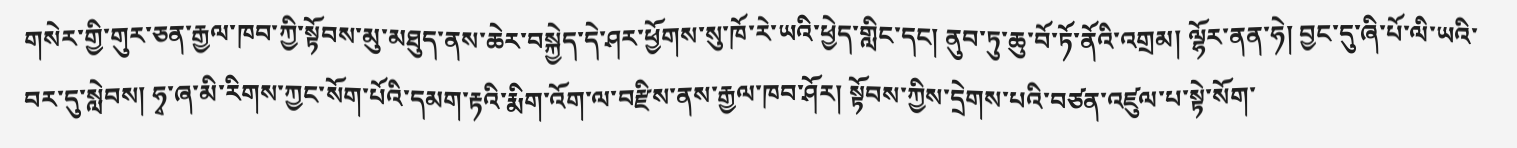གསེར་གྱི་གུར་ཅན་རྒྱལ་ཁབ་ཀྱི་སྟོབས་མུ་མཐུད་ནས་ཆེར་བསྐྱེད་དེ་ཤར་ཕྱོགས་སུ་ཁོ་རེ་ཡའི་ཕྱེད་གླིང་དང། ནུབ་ཏུ་ཆུ་བོ་ཏོ་ནོའི་འགྲམ། ལྷོར་ནན་ཧེ། བྱང་དུ་ཞི་པོ་ལི་ཡའི་བར་དུ་སླེབས། ཧྭ་ཞ་མི་རིགས་ཀྱང་སོག་པོའི་དམག་རྟའི་རྨིག་འོག་ལ་བརྫིས་ནས་རྒྱལ་ཁབ་ཤོར། སྟོབས་ཀྱིས་དྲེགས་པའི་བཙན་འཛུལ་པ་སྟེ་སོག་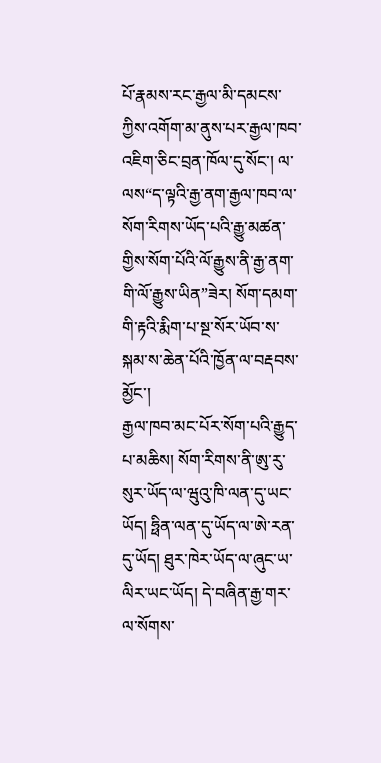པོ་རྣམས་རང་རྒྱལ་མི་དམངས་ཀྱིས་འགོག་མ་ནུས་པར་རྒྱལ་ཁབ་འཇིག་ཅིང་བྲན་ཁོལ་དུ་སོང་། ལ་ལས“ད་ལྟའི་རྒྱ་ནག་རྒྱལ་ཁབ་ལ་སོག་རིགས་ཡོད་པའི་རྒྱུ་མཚན་གྱིས་སོག་པོའི་ལོ་རྒྱུས་ནི་རྒྱ་ནག་གི་ལོ་རྒྱུས་ཡིན”ཟེར། སོག་དམག་གི་རྟའི་རྨིག་པ་སྔ་སོར་ཡོབ་ས་སྐམ་ས་ཆེན་པོའི་ཁྱོན་ལ་བརྡབས་མྱོང་།
རྒྱལ་ཁབ་མང་པོར་སོག་པའི་རྒྱུད་པ་མཆིས། སོག་རིགས་ནི་ཨུ་རུ་སུར་ཡོད་ལ་ཝུའུ་ཁི་ལན་དུ་ཡང་ཡོད། ཧྥིན་ལན་དུ་ཡོད་ལ་ཨེ་རན་དུ་ཡོད། ཐུར་ཁེར་ཡོད་ལ་ཞུང་ཡ་ལིར་ཡང་ཡོད། དེ་བཞིན་རྒྱ་གར་ལ་སོགས་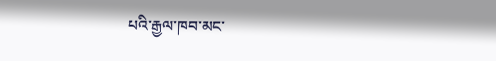པའི་རྒྱལ་ཁབ་མང་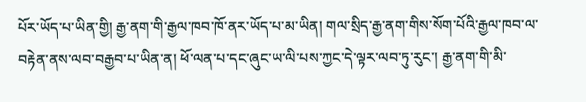པོར་ཡོད་པ་ཡིན་གྱི། རྒྱ་ནག་གི་རྒྱལ་ཁབ་ཁོ་ནར་ཡོད་པ་མ་ཡིན། གལ་སྲིད་རྒྱ་ནག་གིས་སོག་པོའི་རྒྱལ་ཁབ་ལ་བརྟེན་ནས་ལབ་བརྒྱབ་པ་ཡིན་ན། ཕོ་ལན་པ་དང་ཞུང་ཡ་ལི་པས་ཀྱང་དེ་ལྟར་ལབ་ཏུ་རུང་། རྒྱ་ནག་གི་མི་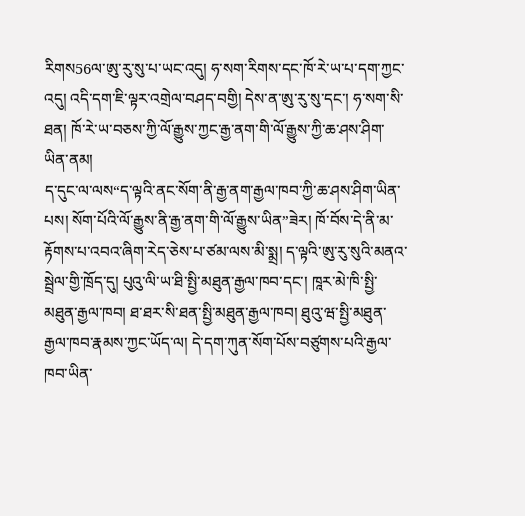རིགས56ལ་ཨུ་རུ་སུ་པ་ཡང་འདུ། ཧ་སག་རིགས་དང་ཁོ་རེ་ཡ་པ་དག་ཀྱང་འདུ། འདི་དག་ཇི་ལྟར་འགྲེལ་བཤད་བགྱི། དེས་ན་ཨུ་རུ་སུ་དང་། ཧ་སག་སི་ཐན། ཁོ་རེ་ཡ་བཅས་ཀྱི་ལོ་རྒྱུས་ཀྱང་རྒྱ་ནག་གི་ལོ་རྒྱུས་ཀྱི་ཆ་ཤས་ཤིག་ཡིན་ནམ།
ད་དུང་ལ་ལས“ད་ལྟའི་ནང་སོག་ནི་རྒྱ་ནག་རྒྱལ་ཁབ་ཀྱི་ཆ་ཤས་ཤིག་ཡིན་པས། སོག་པོའི་ལོ་རྒྱུས་ནི་རྒྱ་ནག་གི་ལོ་རྒྱུས་ཡིན”ཟེར། ཁོ་བོས་དེ་ནི་མ་རྟོགས་པ་འབའ་ཞིག་རེད་ཅེས་པ་ཙམ་ལས་མི་སྨྲ། ད་ལྟའི་ཨུ་རུ་སུའི་མནའ་སྦྲེལ་གྱི་ཁྲོད་དུ། པུའུ་ལི་ཡ་ཐི་སྤྱི་མཐུན་རྒྱལ་ཁབ་དང་། ཁཱར་མེ་ཁི་སྤྱི་མཐུན་རྒྱལ་ཁབ། ཐ་ཐར་སི་ཐན་སྤྱི་མཐུན་རྒྱལ་ཁབ། ཐུའུ་ཝ་སྤྱི་མཐུན་རྒྱལ་ཁབ་རྣམས་ཀྱང་ཡོད་ལ། དེ་དག་ཀུན་སོག་པོས་བཙུགས་པའི་རྒྱལ་ཁབ་ཡིན་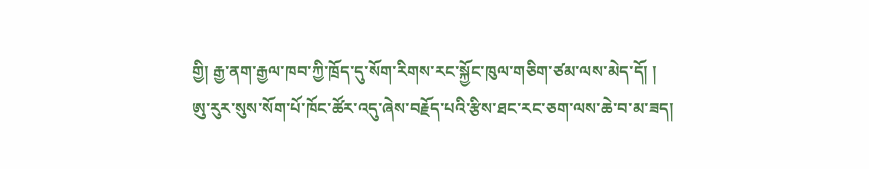གྱི། རྒྱ་ནག་རྒྱལ་ཁབ་ཀྱི་ཁྲོད་དུ་སོག་རིགས་རང་སྐྱོང་ཁུལ་གཅིག་ཙམ་ལས་མེད་དོ། །
ཨུ་རུར་སུས་སོག་པོ་ཁོང་ཚོར་འདུ་ཞེས་བརྗོད་པའི་རྩིས་ཐང་རང་ཅག་ལས་ཆེ་བ་མ་ཟད།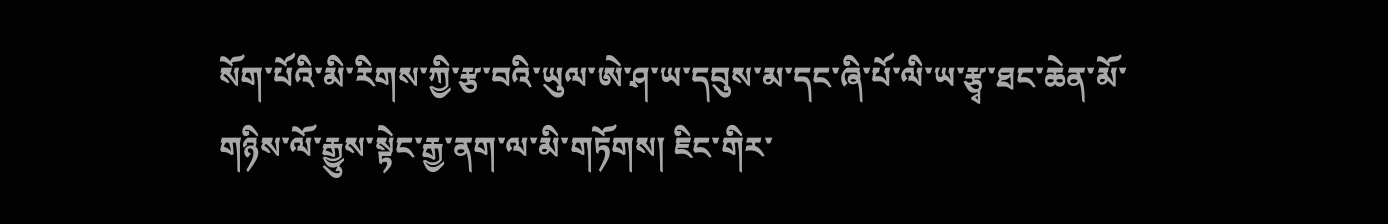སོག་པོའི་མི་རིགས་ཀྱི་རྩ་བའི་ཡུལ་ཨེ་ཤ་ཡ་དབུས་མ་དང་ཞི་པོ་ལི་ཡ་རྩྭ་ཐང་ཆེན་མོ་གཉིས་ལོ་རྒྱུས་སྟེང་རྒྱ་ནག་ལ་མི་གཏོགས། ཇིང་གིར་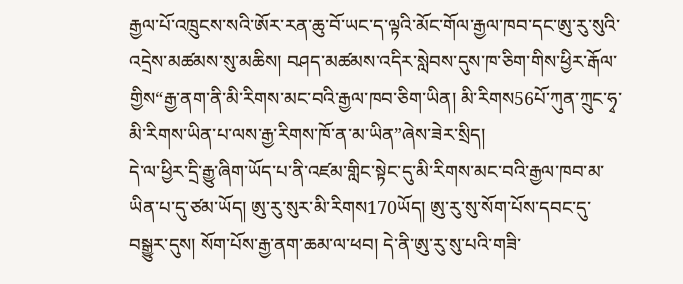རྒྱལ་པོ་འཁྲུངས་སའི་ཨོར་རན་ཆུ་བོ་ཡང་ད་ལྟའི་མོང་གོལ་རྒྱལ་ཁབ་དང་ཨུ་རུ་སུའི་འདྲེས་མཚམས་སུ་མཆིས། བཤད་མཚམས་འདིར་སླེབས་དུས་ཁ་ཅིག་གིས་ཕྱིར་རྒོལ་གྱིས“རྒྱ་ནག་ནི་མི་རིགས་མང་བའི་རྒྱལ་ཁབ་ཅིག་ཡིན། མི་རིགས56པོ་ཀུན་ཀྲུང་ཧྭ་མི་རིགས་ཡིན་པ་ལས་རྒྱ་རིགས་ཁོ་ན་མ་ཡིན”ཞེས་ཟེར་སྲིད།
དེ་ལ་ཕྱིར་དྲི་རྒྱུ་ཞིག་ཡོད་པ་ནི་འཛམ་གླིང་སྟེང་དུ་མི་རིགས་མང་བའི་རྒྱལ་ཁབ་མ་ཡིན་པ་དུ་ཙམ་ཡོད། ཨུ་རུ་སུར་མི་རིགས170ཡོད། ཨུ་རུ་སུ་སོག་པོས་དབང་དུ་བསྒྱུར་དུས། སོག་པོས་རྒྱ་ནག་ཆམ་ལ་ཕབ། དེ་ནི་ཨུ་རུ་སུ་པའི་གཟི་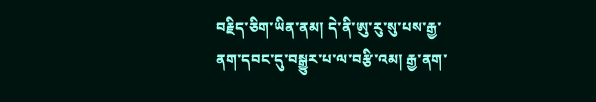བརྗིད་ཅིག་ཡིན་ནམ། དེ་ནི་ཨུ་རུ་སུ་པས་རྒྱ་ནག་དབང་དུ་བསྒྱུར་པ་ལ་བརྩི་འམ། རྒྱ་ནག་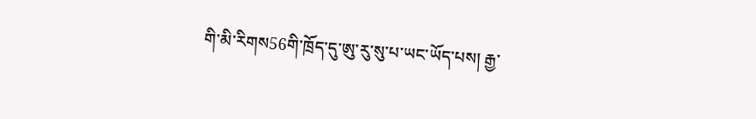གི་མི་རིགས56གི་ཁྲོད་དུ་ཨུ་རུ་སུ་པ་ཡང་ཡོད་པས། རྒྱ་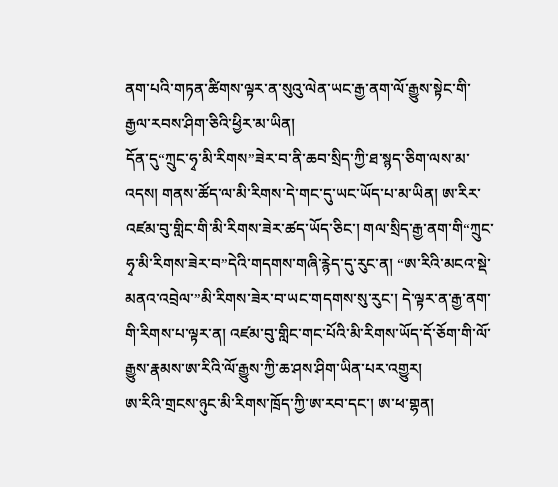ནག་པའི་གཏན་ཚིགས་ལྟར་ན་སུའུ་ལེན་ཡང་རྒྱ་ནག་ལོ་རྒྱུས་སྟེང་གི་རྒྱལ་རབས་ཤིག་ཅིའི་ཕྱིར་མ་ཡིན།
དོན་དུ“ཀྲུང་ཧྭ་མི་རིགས”ཟེར་བ་ནི་ཆབ་སྲིད་ཀྱི་ཐ་སྙད་ཅིག་ལས་མ་འདས། གནས་ཚོད་ལ་མི་རིགས་དེ་གང་དུ་ཡང་ཡོད་པ་མ་ཡིན། ཨ་རིར་འཛམ་བུ་གླིང་གི་མི་རིགས་ཟེར་ཚད་ཡོད་ཅིང་། གལ་སྲིད་རྒྱ་ནག་གི“ཀྲུང་ཧྭ་མི་རིགས་ཟེར་བ”དེའི་གདགས་གཞི་རྙེད་དུ་རུང་ན། “ཨ་རིའི་མངའ་སྡེ་མནའ་འབྲེལ་”མི་རིགས་ཟེར་བ་ཡང་གདགས་སུ་རུང་། དེ་ལྟར་ན་རྒྱ་ནག་གི་རིགས་པ་ལྟར་ན། འཛམ་བུ་གླིང་གང་པོའི་མི་རིགས་ཡོད་དོ་ཅོག་གི་ལོ་རྒྱུས་རྣམས་ཨ་རིའི་ལོ་རྒྱུས་ཀྱི་ཆ་ཤས་ཤིག་ཡིན་པར་འགྱུར།
ཨ་རིའི་གྲངས་ཉུང་མི་རིགས་ཁྲོད་ཀྱི་ཨ་རབ་དང་། ཨ་ཕ་གྷན།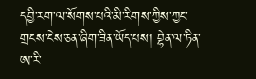དབྱི་རག་ལ་སོགས་པའི་མི་རིགས་ཀྱིས་ཀྱང་གྲངས་ངེས་ཅན་ཞིག་ཟིན་ཡོད་པས། བྷེན་ལ་ཏིན་ཨ་རི་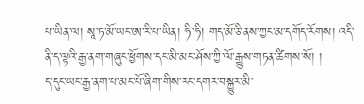པ་ཡིན་ལ། སཱ་ཏ་མོ་ཡང་ཨ་རི་པ་ཡིན། ཧི་ཧི། གད་མོ་ཅི་ནས་ཀྱང་མ་དགོད་རོགས། འདི་ནི་ད་ལྟའི་རྒྱ་ནག་གཞུང་ཕྱོགས་དང་མི་མང་ཤོས་ཀྱི་ལོ་རྒྱུས་གཏན་ཚིགས་སོ། །
ད་དུང་ཡང་རྒྱ་ནག་པ་མང་པོ་ཞིག་གིས་རང་དགར་བསྐྱུར་མི་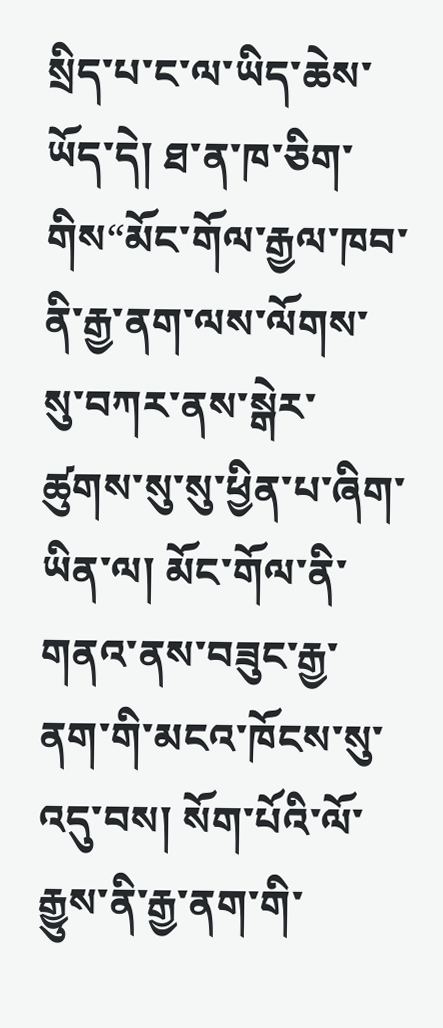སྲིད་པ་ང་ལ་ཡིད་ཆེས་ཡོད་དེ། ཐ་ན་ཁ་ཅིག་གིས“མོང་གོལ་རྒྱལ་ཁབ་ནི་རྒྱ་ནག་ལས་ལོགས་སུ་བཀར་ནས་སྒེར་ཚུགས་སུ་སུ་ཕྱིན་པ་ཞིག་ཡིན་ལ། མོང་གོལ་ནི་གནའ་ནས་བཟུང་རྒྱ་ནག་གི་མངའ་ཁོངས་སུ་འདུ་བས། སོག་པོའི་ལོ་རྒྱུས་ནི་རྒྱ་ནག་གི་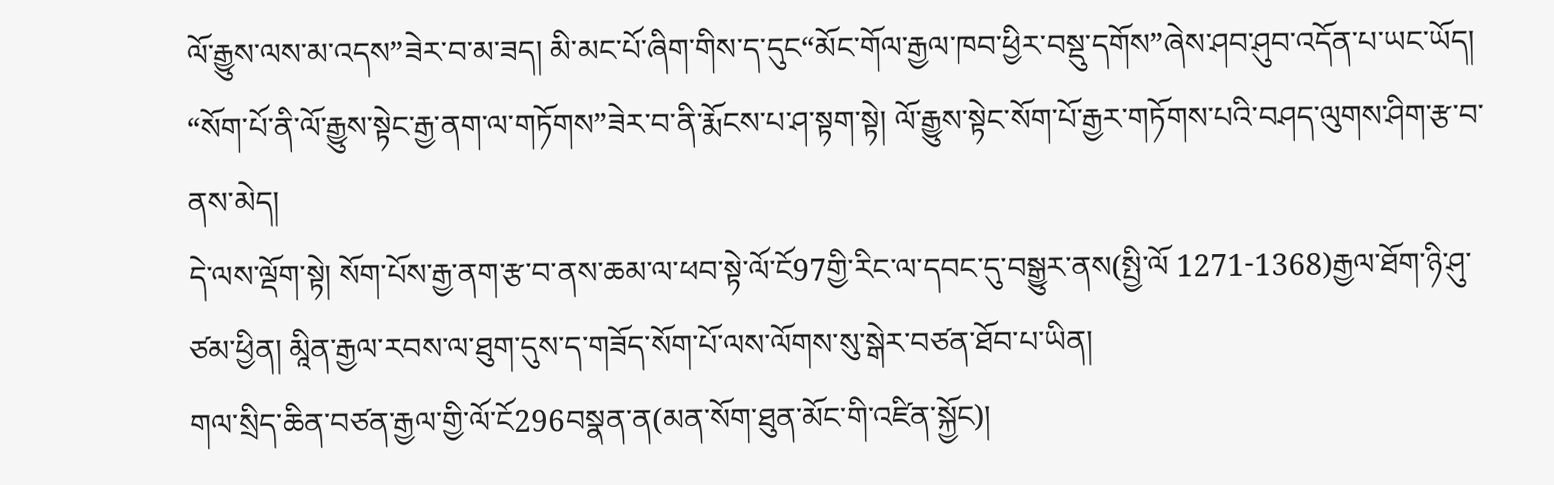ལོ་རྒྱུས་ལས་མ་འདས”ཟེར་བ་མ་ཟད། མི་མང་པོ་ཞིག་གིས་ད་དུང“མོང་གོལ་རྒྱལ་ཁབ་ཕྱིར་བསྡུ་དགོས”ཞེས་ཤབ་ཤུབ་འདོན་པ་ཡང་ཡོད། “སོག་པོ་ནི་ལོ་རྒྱུས་སྟེང་རྒྱ་ནག་ལ་གཏོགས”ཟེར་བ་ནི་རྨོངས་པ་ཤ་སྟག་སྟེ། ལོ་རྒྱུས་སྟེང་སོག་པོ་རྒྱར་གཏོགས་པའི་བཤད་ལུགས་ཤིག་རྩ་བ་ནས་མེད།
དེ་ལས་ལྡོག་སྟེ། སོག་པོས་རྒྱ་ནག་རྩ་བ་ནས་ཆམ་ལ་ཕབ་སྟེ་ལོ་ངོ97གྱི་རིང་ལ་དབང་དུ་བསྒྱུར་ནས(སྤྱི་ལོ 1271-1368)རྒྱལ་ཐོག་ཉི་ཤུ་ཙམ་ཕྱིན། མཱིན་རྒྱལ་རབས་ལ་ཐུག་དུས་ད་གཟོད་སོག་པོ་ལས་ལོགས་སུ་སྒེར་བཙན་ཐོབ་པ་ཡིན།
གལ་སྲིད་ཆིན་བཙན་རྒྱལ་གྱི་ལོ་ངོ296བསྣན་ན(མན་སོག་ཐུན་མོང་གི་འཛིན་སྐྱོང)།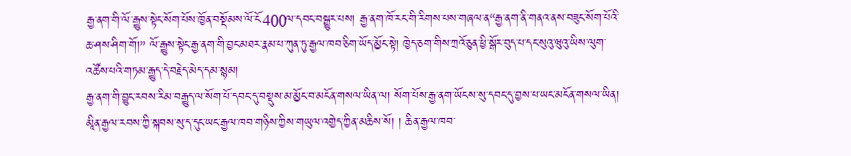རྒྱ་ནག་གི་ལོ་རྒྱུས་སྟེང་སོག་པོས་ཁྱོན་བསྡོམས་ལོ་ངོ400ལ་དབང་བསྒྱུར་པས། རྒྱ་ནག་ཁོ་རང་གི་རིགས་པས་གཞལ་ན“རྒྱ་ནག་ནི་གནའ་ནས་བཟུང་སོག་པོའི་ཆ་ཤས་ཤིག་གོ།” ལོ་རྒྱུས་སྟེང་རྒྱ་ནག་གི་བྱང་མཐར་རྣམ་པ་ཀུན་ཏུ་རྒྱལ་ཁབ་ཅིག་ཡོད་མྱོང་སྟེ། ཁྱེད་ཅག་གིས་ཀྲའོ་ཅུན་ཕྱི་སྒོར་བུད་པ་དང་སུའུ་ཝུའུ་ཡིས་ལུག་འཚོས་པའི་གཏམ་རྒྱུད་དེ་བརྗེད་མེད་དམ་སྙམ།
རྒྱ་ནག་གི་བྱུང་རབས་རིམ་བརྒྱུད་ལ་སོག་པོ་དབང་དུ་བསྡུས་མ་མྱོང་བ་མངོན་གསལ་ཡིན་ལ། སོག་པོས་རྒྱ་ནག་ཡོངས་སུ་དབང་དུ་བྱས་པ་ཡང་མངོན་གསལ་ཡིན། མཱིན་རྒྱལ་རབས་ཀྱི་སྐབས་སུ་ད་དུང་ཡང་རྒྱལ་ཁབ་གཉིས་ཀྱིས་གཡུལ་འགྱེད་ཀྱིན་མཆིས་སོ། ། ཆིན་རྒྱལ་ཁབ་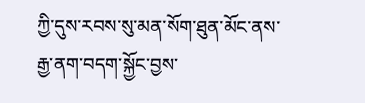ཀྱི་དུས་རབས་སུ་མན་སོག་ཐུན་མོང་ནས་རྒྱ་ནག་བདག་སྐྱོང་བྱས་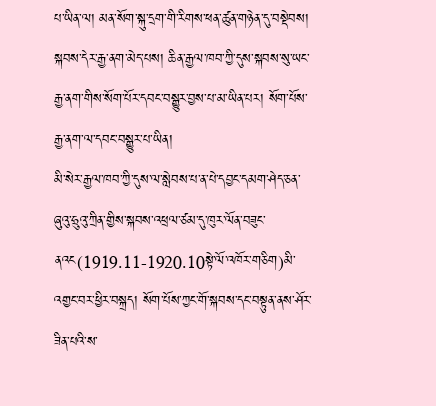པ་ཡིན་ལ། མན་སོག་སྐུ་དྲག་གི་རིགས་ཕན་ཚུན་གཉེན་དུ་བསྡེབས། སྐབས་དེར་རྒྱ་ནག་མེད་པས། ཆིན་རྒྱལ་ཁབ་ཀྱི་དུས་སྐབས་སུ་ཡང་རྒྱ་ནག་གིས་སོག་པོར་དབང་བསྒྱུར་བྱས་པ་མ་ཡིན་པར། སོག་པོས་རྒྱ་ནག་ལ་དབང་བསྒྱུར་པ་ཡིན།
མི་སེར་རྒྱལ་ཁབ་ཀྱི་དུས་ལ་སླེབས་པ་ན་པེ་དབྱང་དམག་ཤེད་ཅན་ཞུའུ་ཧྲུའུ་ཀྲིན་གྱིས་སྐབས་འཕྲལ་ཙམ་དུ་ཁུར་ལོན་བཟུང་ནའང(1919.11-1920.10སྟེ་ལོ་འཁོར་གཅིག)མི་འགྱང་བར་ཕྱིར་བསྐྲད། སོག་པོས་ཀྱང་གོ་སྐབས་དང་བསྟུན་ནས་ཤོར་ཟིན་པའི་ས་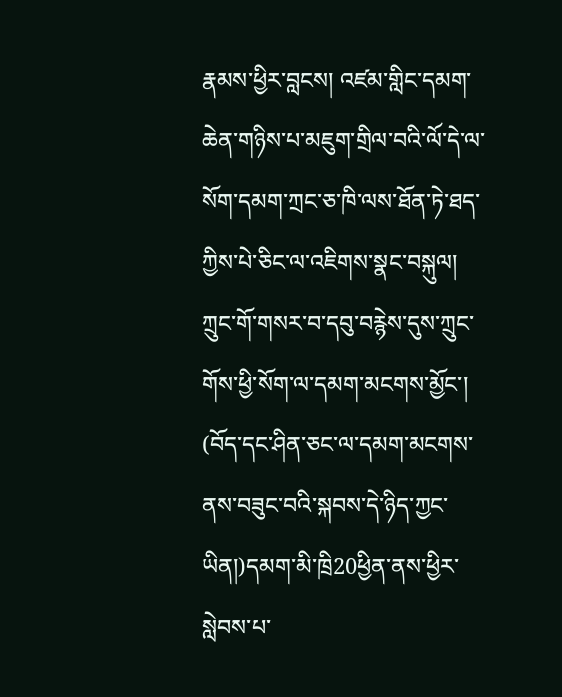རྣམས་ཕྱིར་བླངས། འཛམ་གླིང་དམག་ཆེན་གཉིས་པ་མཇུག་གྲིལ་བའི་ལོ་དེ་ལ་སོག་དམག་ཀྲང་ཅ་ཁི་ལས་ཐོན་ཏེ་ཐད་ཀྱིས་པེ་ཅིང་ལ་འཇིགས་སྣང་བསྐུལ། ཀྲུང་གོ་གསར་བ་དབུ་བརྙེས་དུས་ཀྲུང་གོས་ཕྱི་སོག་ལ་དམག་མངགས་མྱོང་། (བོད་དང་ཤིན་ཅང་ལ་དམག་མངགས་ནས་བཟུང་བའི་སྐབས་དེ་ཉིད་ཀྱང་ཡིན།)དམག་མི་ཁྲི20ཕྱིན་ནས་ཕྱིར་སླེབས་པ་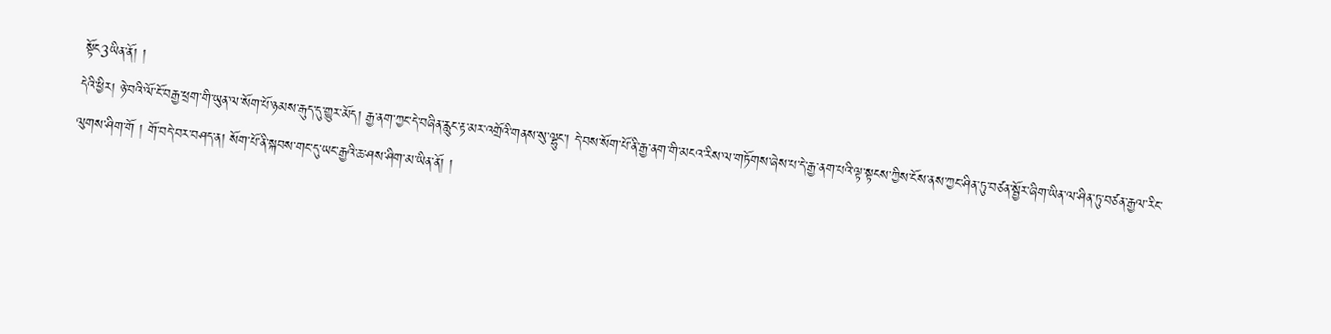སྟོང3ཡིན་ནོ། །
དེའི་ཕྱིར། ཉེ་བའི་ལོ་ངོ་བརྒྱ་ཕྲག་གི་ཡུན་ལ་སོག་པོ་ཉམས་རྒུད་དུ་གྱུར་མོད། རྒྱ་ནག་ཀྱང་དེ་བཞིན་རླུང་རྟ་མར་འགྲོའི་གནས་སུ་ལྷུང་། དེ་བས་སོག་པོ་ནི་རྒྱ་ནག་གི་མངའ་རིས་ལ་གཏོགས་ཞེས་པ་དེ་རྒྱ་ནག་པའི་ལྟ་སྟངས་ཀྱིས་ངོས་ནས་ཀྱང་ཤིན་ཏུ་བཙན་སྦྱོར་ཞིག་ཡིན་ལ་ཤིན་ཏུ་བཙན་རྒྱལ་རིང་ལུགས་ཤིག་གོ ། གོ་བདེ་བར་བཤད་ན། སོག་པོ་ནི་སྐབས་གང་དུ་ཡང་རྒྱའི་ཆ་ཤས་ཤིག་མ་ཡིན་ནོ། །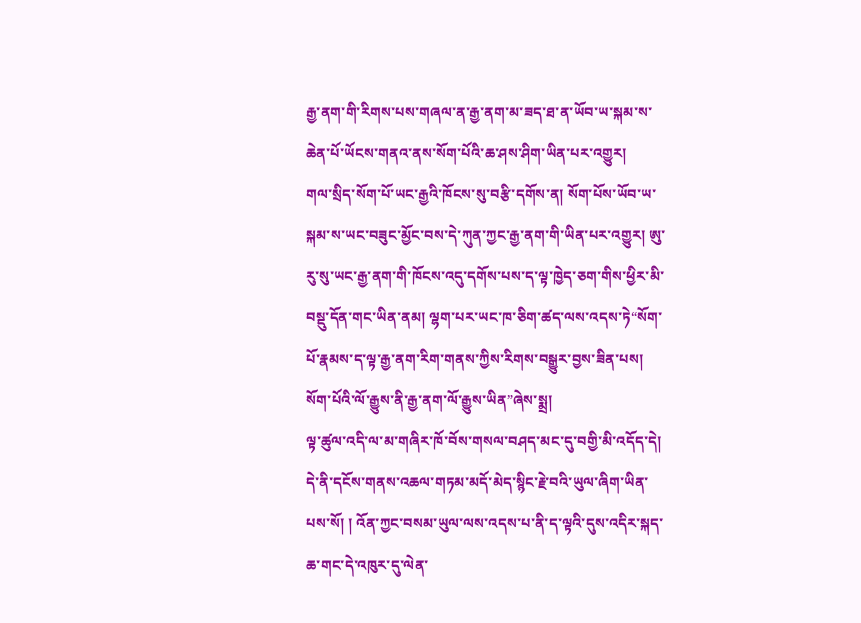རྒྱ་ནག་གི་རིགས་པས་གཞལ་ན་རྒྱ་ནག་མ་ཟད་ཐ་ན་ཡོབ་ཡ་སྐམ་ས་ཆེན་པོ་ཡོངས་གནའ་ནས་སོག་པོའི་ཆ་ཤས་ཤིག་ཡིན་པར་འགྱུར།
གལ་སྲིད་སོག་པོ་ཡང་རྒྱའི་ཁོངས་སུ་བརྩི་དགོས་ན། སོག་པོས་ཡོབ་ཡ་སྐམ་ས་ཡང་བཟུང་མྱོང་བས་དེ་ཀུན་ཀྱང་རྒྱ་ནག་གི་ཡིན་པར་འགྱུར། ཨུ་རུ་སུ་ཡང་རྒྱ་ནག་གི་ཁོངས་འདུ་དགོས་པས་ད་ལྟ་ཁྱེད་ཅག་གིས་ཕྱིར་མི་བསྡུ་དོན་གང་ཡིན་ནམ། ལྷག་པར་ཡང་ཁ་ཅིག་ཚད་ལས་འདས་ཏེ“སོག་པོ་རྣམས་ད་ལྟ་རྒྱ་ནག་རིག་གནས་ཀྱིས་རིགས་བསྒྱུར་བྱས་ཟིན་པས། སོག་པོའི་ལོ་རྒྱུས་ནི་རྒྱ་ནག་ལོ་རྒྱུས་ཡིན”ཞེས་སྨྲ།
ལྟ་ཚུལ་འདི་ལ་མ་གཞིར་ཁོ་བོས་གསལ་བཤད་མང་དུ་བགྱི་མི་འདོད་དེ། དེ་ནི་དངོས་གནས་འཆལ་གཏམ་མདོ་མེད་སྙིང་རྗེ་བའི་ཡུལ་ཞིག་ཡིན་པས་སོ། ། འོན་ཀྱང་བསམ་ཡུལ་ལས་འདས་པ་ནི་ད་ལྟའི་དུས་འདིར་སྐད་ཆ་གང་དེ་འཁུར་དུ་ལེན་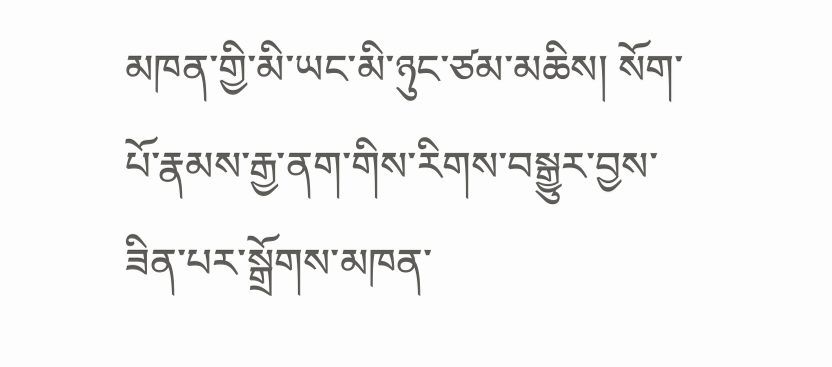མཁན་གྱི་མི་ཡང་མི་ཉུང་ཙམ་མཆིས། སོག་པོ་རྣམས་རྒྱ་ནག་གིས་རིགས་བསྒྱུར་བྱས་ཟིན་པར་སྒྲོགས་མཁན་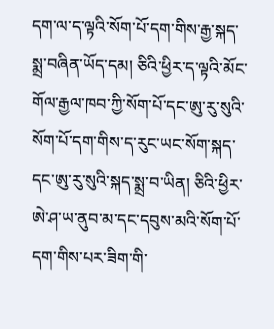དག་ལ་ད་ལྟའི་སོག་པོ་དག་གིས་རྒྱ་སྐད་སྨྲ་བཞིན་ཡོད་དམ། ཅིའི་ཕྱིར་ད་ལྟའི་མོང་གོལ་རྒྱལ་ཁབ་ཀྱི་སོག་པོ་དང་ཨུ་རུ་སུའི་སོག་པོ་དག་གིས་ད་རུང་ཡང་སོག་སྐད་དང་ཨུ་རུ་སུའི་སྐད་སྨྲ་བ་ཡིན། ཅིའི་ཕྱིར་ཨེ་ཤ་ཡ་ནུབ་མ་དང་དབུས་མའི་སོག་པོ་དག་གིས་པར་ཟིག་གི་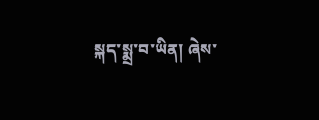སྐད་སྨྲ་བ་ཡིན། ཞེས་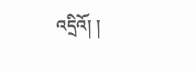འདྲིའོ། །